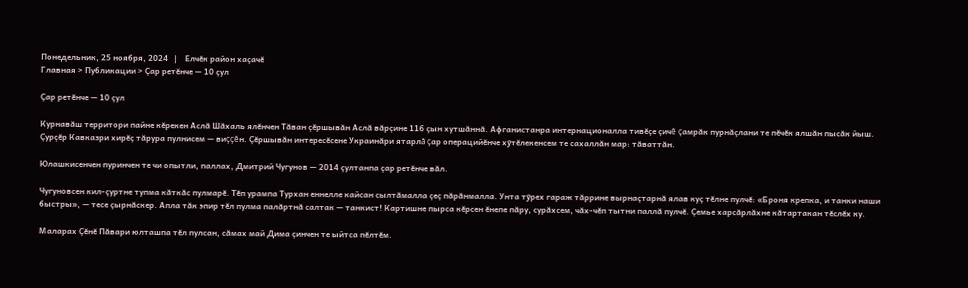Понедельник, 25 ноября, 2024   |    Елчĕк район хаçачĕ
Главная > Публикации > Çар ретĕнче — 10 çул

Çар ретĕнче — 10 çул

Курнавăш территори пайне кĕрекен Аслă Шăхаль ялĕнчен Тăван çĕршывăн Аслă вăрçине 116 çын хутшăннă. Афганистанра интернационалла тивĕçе çичĕ çамрăк пурнăçлани те пĕчĕк ялшăн пысăк йыш. Çурçĕр Кавказри хирĕç тăрура пулнисем — виççĕн. Çĕршывăн интересĕсене Украинăри ятарлă çар операцийĕнче хỹтĕлекенсем те сахаллăн мар: тăваттăн.

Юлашкисенчен пуринчен те чи опытли, паллах, Дмитрий Чугунов — 2014 çултанпа çар ретĕнче вăл.

Чугуновсен кил-çуртне тупма кăткăс пулмарĕ. Тĕп урампа Турхан еннелле кайсан сылтăмалла çеç пăрăнмалла. Унта тỹрех гараж тăррине вырнаçтарнă ялав куç тĕлне пулчĕ: «Броня крепка, и танки наши быстры», — тесе çырнăскер. Апла тăк эпир тĕл пулма палăртнă салтак — танкист! Картишне пырса кĕрсен ĕнепе пăру, сурăхсем, чăх-чĕп тытни паллă пулчĕ. Çемье харсăрлăхне кăтартакан тĕслĕх ку.

Маларах Çĕнĕ Пăвари юлташпа тĕл пулсан, сăмах май Дима çинчен те ыйтса пĕлтĕм.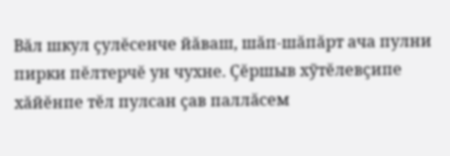Вăл шкул çулĕсенче йăваш, шăп-шăпăрт ача пулни пирки пĕлтерчĕ ун чухне. Çĕршыв хỹтĕлевçипе хăйĕнпе тĕл пулсан çав паллăсем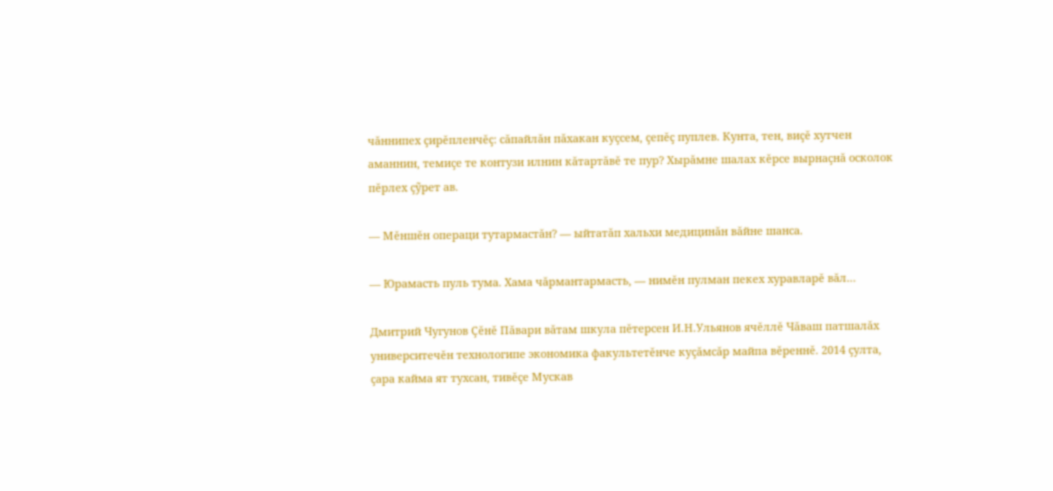чăннипех çирĕпленчĕç: сăпайлăн пăхакан куçсем, çепĕç пуплев. Кунта, тен, виçĕ хутчен аманнин, темиçе те контузи илнин кăтартăвĕ те пур? Хырăмне шалах кĕрсе вырнаçнă осколок пĕрлех çỹрет ав.

— Мĕншĕн операци тутармастăн? — ыйтатăп хальхи медицинăн вăйне шанса.

— Юрамасть пуль тума. Хама чăрмантармасть, — нимĕн пулман пекех хуравларĕ вăл…

Дмитрий Чугунов Çĕнĕ Пăвари вăтам шкула пĕтерсен И.Н.Ульянов ячĕллĕ Чăваш патшалăх университечĕн технологипе экономика факультетĕнче куçăмсăр майпа вĕреннĕ. 2014 çулта, çара кайма ят тухсан, тивĕçе Мускав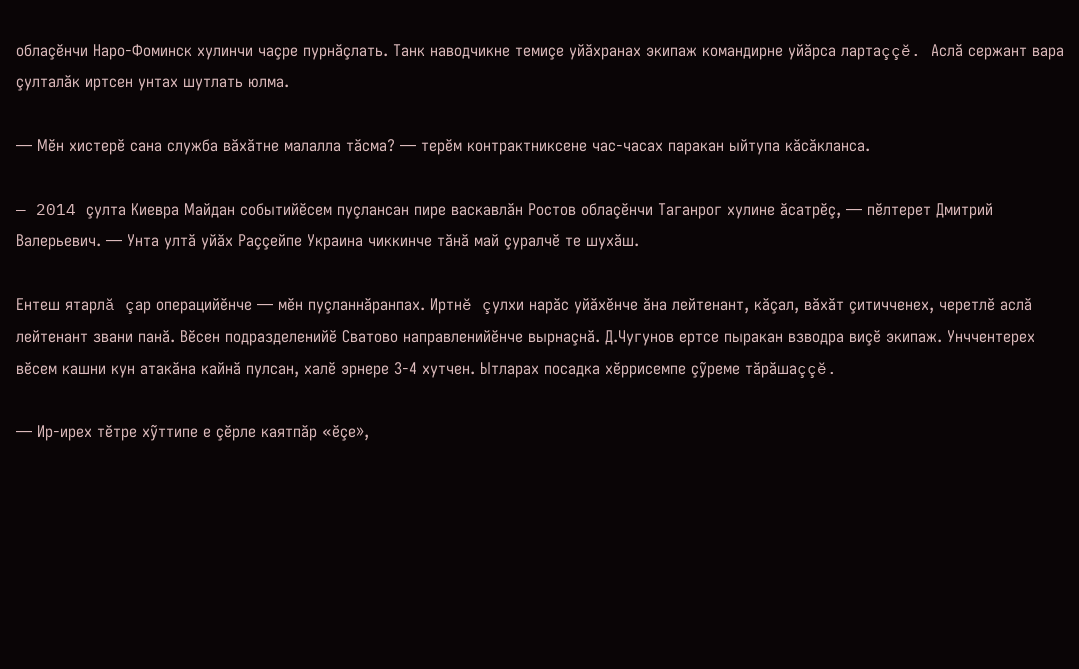облаçĕнчи Наро-Фоминск хулинчи чаçре пурнăçлать. Танк наводчикне темиçе уйăхранах экипаж командирне уйăрса лартаççĕ. Аслă сержант вара çулталăк иртсен унтах шутлать юлма.

— Мĕн хистерĕ сана служба вăхăтне малалла тăсма? — терĕм контрактниксене час-часах паракан ыйтупа кăсăкланса.

— 2014 çулта Киевра Майдан событийĕсем пуçлансан пире васкавлăн Ростов облаçĕнчи Таганрог хулине ăсатрĕç, — пĕлтерет Дмитрий Валерьевич. — Унта ултă уйăх Раççейпе Украина чиккинче тăнă май çуралчĕ те шухăш.

Ентеш ятарлă çар операцийĕнче — мĕн пуçланнăранпах. Иртнĕ çулхи нарăс уйăхĕнче ăна лейтенант, кăçал, вăхăт çитичченех, черетлĕ аслă лейтенант звани панă. Вĕсен подразделенийĕ Сватово направленийĕнче вырнаçнă. Д.Чугунов ертсе пыракан взводра виçĕ экипаж. Унччентерех вĕсем кашни кун атакăна кайнă пулсан, халĕ эрнере 3-4 хутчен. Ытларах посадка хĕррисемпе çỹреме тăрăшаççĕ.

— Ир-ирех тĕтре хỹттипе е çĕрле каятпăр «ĕçе»,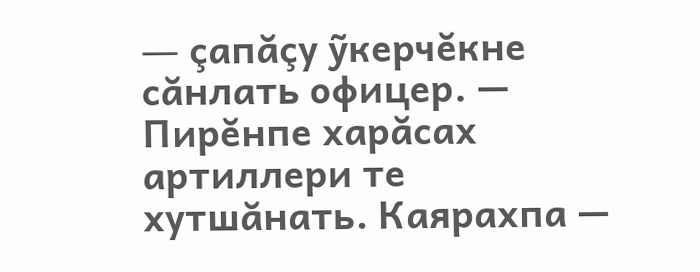— çапăçу ỹкерчĕкне сăнлать офицер. — Пирĕнпе харăсах артиллери те хутшăнать. Каярахпа —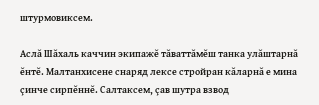штурмовиксем.

Аслă Шăхаль каччин экипажĕ тăваттăмĕш танка улăштарнă ĕнтĕ. Малтанхисене снаряд лексе стройран кăларнă е мина çинче сирпĕннĕ. Салтаксем, çав шутра взвод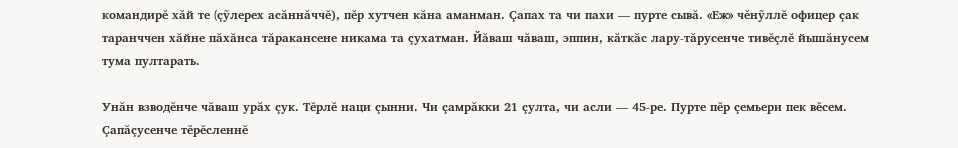командирĕ хăй те (çỹлерех асăннăччĕ), пĕр хутчен кăна аманман. Çапах та чи пахи — пурте сывă. «Еж» чĕнỹллĕ офицер çак таранччен хăйне пăхăнса тăракансене никама та çухатман. Йăваш чăваш, эппин, кăткăс лару-тăрусенче тивĕçлĕ йышăнусем тума пултарать.

Унăн взводĕнче чăваш урăх çук. Тĕрлĕ наци çынни. Чи çамрăкки 21 çулта, чи асли — 45-ре. Пурте пĕр çемьери пек вĕсем. Çапăçусенче тĕрĕсленнĕ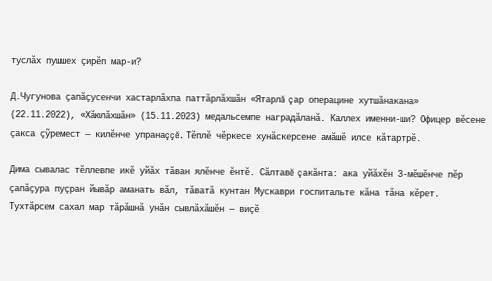туслăх пушшех çирĕп мар-и?

Д.Чугунова çапăçусенчи хастарлăхпа паттăрлăхшăн «Ятарлă çар операцине хутшăнакана» (22.11.2022), «Хăюлăхшăн» (15.11.2023) медальсемпе наградăланă. Каллех именни-ши? Офицер вĕсене çакса çỹремест — килĕнче упранаççĕ. Тĕплĕ чĕркесе хунăскерсене амăшĕ илсе кăтартрĕ.

Дима сывалас тĕллевпе икĕ уйăх тăван ялĕнче ĕнтĕ. Сăлтавĕ çакăнта: ака уйăхĕн 3-мĕшĕнче пĕр çапăçура пуçран йывăр аманать вăл, тăватă кунтан Мускаври госпитальте кăна тăна кĕрет. Тухтăрсем сахал мар тăрăшнă унăн сывлăхăшĕн — виçĕ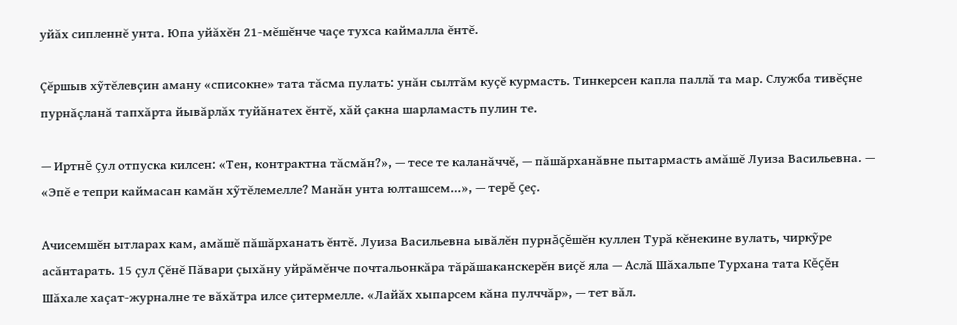уйăх сипленнĕ унта. Юпа уйăхĕн 21-мĕшĕнче чаçе тухса каймалла ĕнтĕ.

Çĕршыв хỹтĕлевçин аману «списокне» тата тăсма пулать: унăн сылтăм куçĕ курмасть. Тинкерсен капла паллă та мар. Служба тивĕçне пурнăçланă тапхăрта йывăрлăх туйăнатех ĕнтĕ, хăй çакна шарламасть пулин те.

— Иртнĕ çул отпуска килсен: «Тен, контрактна тăсмăн?», — тесе те каланăччĕ, — пăшăрханăвне пытармасть амăшĕ Луиза Васильевна. — «Эпĕ е тепри каймасан камăн хỹтĕлемелле? Манăн унта юлташсем…», — терĕ çеç.

Ачисемшĕн ытларах кам, амăшĕ пăшăрханать ĕнтĕ. Луиза Васильевна ывăлĕн пурнăçĕшĕн куллен Турă кĕнекине вулать, чиркỹре асăнтарать. 15 çул Çĕнĕ Пăвари çыхăну уйрăмĕнче почтальонкăра тăрăшаканскерĕн виçĕ яла — Аслă Шăхальпе Турхана тата Кĕçĕн Шăхале хаçат-журналне те вăхăтра илсе çитермелле. «Лайăх хыпарсем кăна пулччăр», — тет вăл.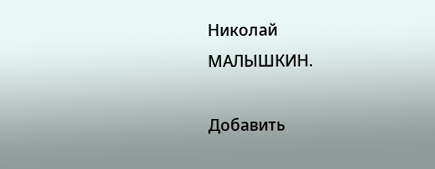Николай МАЛЫШКИН.

Добавить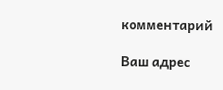комментарий

Ваш адрес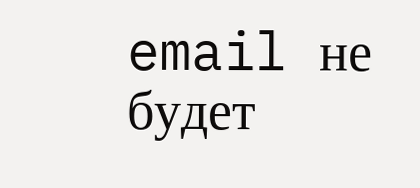email не будет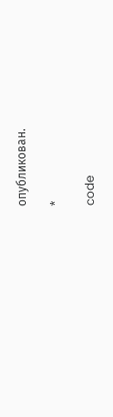опубликован.

*

code